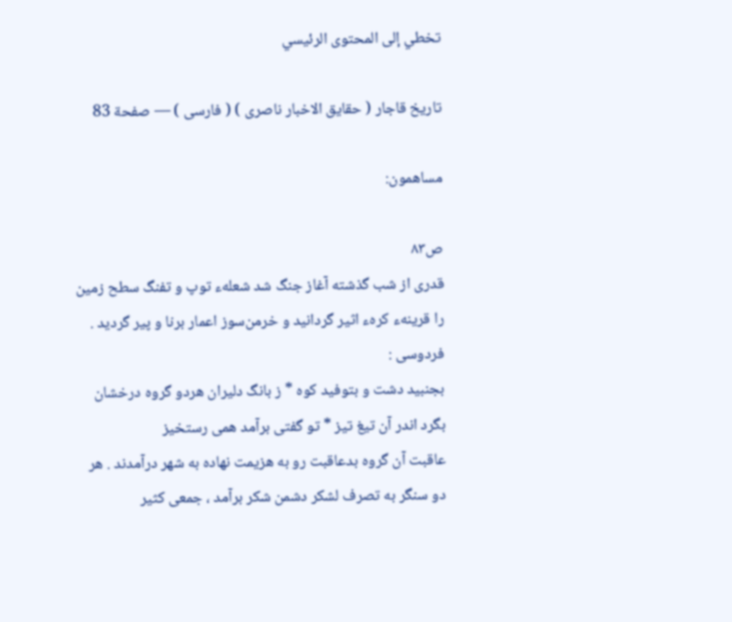تخطي إلى المحتوى الرئيسي

تاريخ قاجار ( حقايق الاخبار ناصرى ) ( فارسى ) — صفحة 83

مساهمون:

ص٨٣
قدرى از شب گذشته آغاز جنگ شد شعلهء توپ و تفنگ سطح زمين را قرينهء كرهء اثير گردانيد و خرمن‌سوز اعمار برنا و پير گرديد . فردوسى :
بجنبيد دشت و بتوفيد كوه * ز بانگ دليران هردو گروه درخشان بگرد اندر آن تيغ تيز * تو گفتى برآمد همى رستخيز
عاقبت آن گروه بدعاقبت رو به هزيمت نهاده به شهر درآمدند . هر دو سنگر به تصرف لشكر دشمن شكر برآمد ، جمعى كثير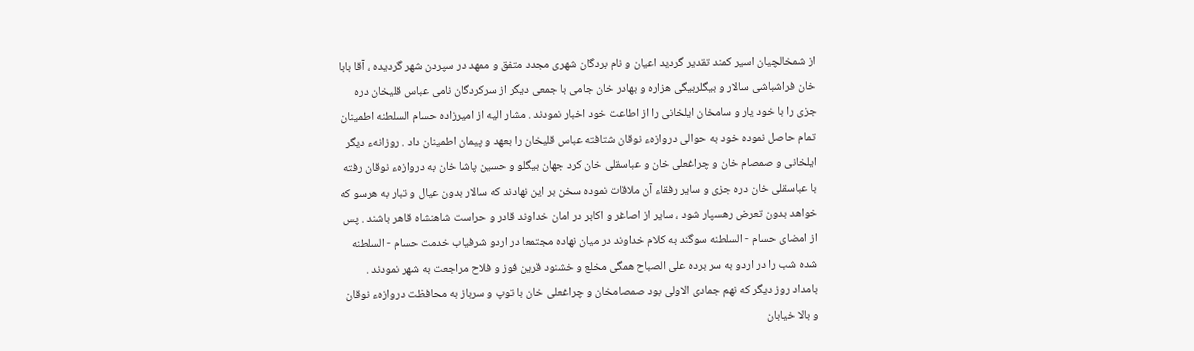از شمخالچيان اسير كمند تقدير گرديد اعيان و نام بردگان شهرى مجدد متفق و ممهد در سپردن شهر گرديده ، آقا بابا خان فراشباشى سالار و بيگلربيگى هزاره و بهادر خان جامى با جمعى ديگر از سركردگان نامى عباس قليخان دره جزى را با خود يار و سامخان ايلخانى را از اطاعت خود اخبار نمودند . مشار اليه از اميرزاده حسام السلطنه اطمينان تمام حاصل نموده خود به حوالى دروازهء نوقان شتافته عباس قليخان را بعهد و پيمان اطمينان داد . روزانهء ديگر ايلخانى و صمصام خان و چراغعلى خان و عباسقلى خان كرد جهان بيگلو و حسين پاشا خان به دروازهء نوقان رفته با عباسقلى خان دره جزى و ساير رفقاء آن ملاقات نموده سخن بر اين نهادند كه سالار بدون عيال و تبار به هرسو كه خواهد بدون تعرض رهسپار شود ، ساير از اصاغر و اكابر در امان خداوند قادر و حراست شاهنشاه قاهر باشند . پس از امضاى حسام - السلطنه سوگند به كلام خداوند در ميان نهاده مجتمعا در اردو شرفياب خدمت حسام - السلطنه شده شب را در اردو به سر برده على الصباح همگى مخلع و خشنود قرين فوز و فلاح مراجعت به شهر نمودند . بامداد روز ديگر كه نهم جمادى الاولى بود صمصامخان و چراغعلى خان با توپ و سرباز به محافظت دروازهء نوقان و بالا خيابان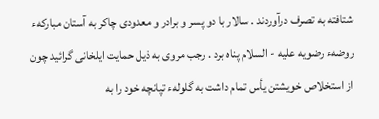شتافته به تصرف درآوردند . سالار با دو پسر و برادر و معدودى چاكر به آستان مباركهء روضهء رضويه عليه - السلام پناه برد . رجب مروى به ذيل حمايت ايلخانى گرائيد چون از استخلاص خويشتن يأس تمام داشت به گلولهء تپانچه خود را به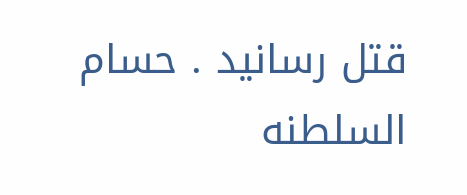قتل رسانيد . حسام السلطنه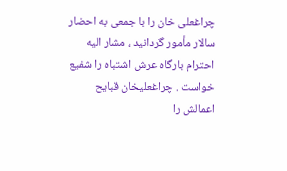چراغعلى خان را با جمعى به احضار سالار مأمور گردانيد ، مشار اليه احترام بارگاه عرش اشتباه را شفيع خواست . چراغعليخان قبايح اعمالش را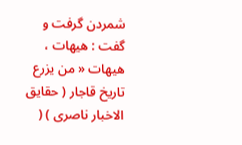شمردن گرفت و گفت : هيهات ، هيهات « من يزرع
تاريخ قاجار ( حقايق الاخبار ناصرى ) (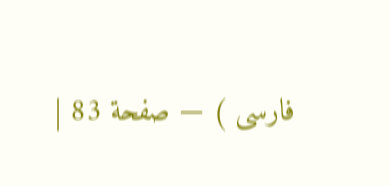فارسى ) — صفحة 83 |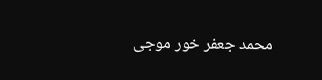محمد جعفر خور موجى